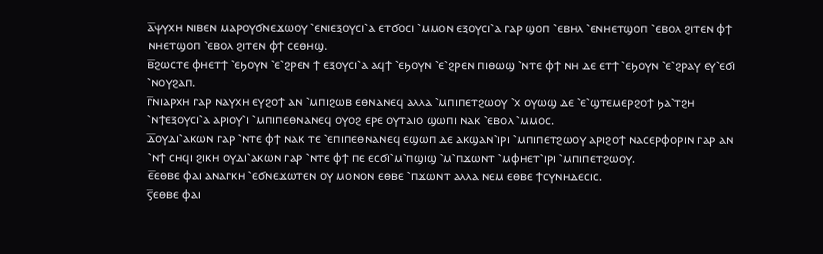ⲁ̅ⲯⲩⲭⲏ ⲛⲓⲃⲉⲛ ⲙⲁⲣⲟⲩϭⲛⲉϫⲱⲟⲩ ⳿ⲉⲛⲓⲉⲝⲟⲩⲥⲓ⳿ⲁ ⲉⲧϭⲟⲥⲓ ⳿ⲙⲙⲟⲛ ⲉⲝⲟⲩⲥⲓ⳿ⲁ ⲅⲁⲣ ϣⲟⲡ ⳿ⲉⲃⲏⲗ ⳿ⲉⲛⲏⲉⲧϣⲟⲡ ⳿ⲉⲃⲟⲗ ϩⲓⲧⲉⲛ ⲫϯ ⲛⲏⲉⲧϣⲟⲡ ⳿ⲉⲃⲟⲗ ϩⲓⲧⲉⲛ ⲫϯ ⲥⲉⲑⲏϣ.
ⲃ̅ϩⲱⲥⲧⲉ ⲫⲏⲉⲧϯ ⳿ⲉϧⲟⲩⲛ ⳿ⲉ⳿ϩⲣⲉⲛ ϯ ⲉⲝⲟⲩⲥⲓ⳿ⲁ ⲁϥϯ ⳿ⲉϧⲟⲩⲛ ⳿ⲉ⳿ϩⲣⲉⲛ ⲡⲓⲑⲱϣ ⳿ⲛⲧⲉ ⲫϯ ⲛⲏ ⲇⲉ ⲉⲧϯ ⳿ⲉϧⲟⲩⲛ ⳿ⲉ⳿ϩⲣⲁⲩ ⲉⲩ⳿ⲉϭⲓ ⳿ⲛⲟⲩϩⲁⲡ.
ⲅ̅ⲛⲓⲁⲣⲭⲏ ⲅⲁⲣ ⲛⲁⲩⲭⲏ ⲉⲩϩⲟϯ ⲁⲛ ⳿ⲙⲡⲓϩⲱⲃ ⲉⲑⲛⲁⲛⲉϥ ⲁⲗⲗⲁ ⳿ⲙⲡⲓⲡⲉⲧϩⲱⲟⲩ ⳿ⲭ ⲟⲩⲱϣ ⲇⲉ ⳿ⲉ⳿ϣⲧⲉⲙⲉⲣϩⲟϯ ϧⲁ⳿ⲧϩⲏ ⳿ⲛϯⲉⲝⲟⲩⲥⲓ⳿ⲁ ⲁⲣⲓⲟⲩ⳿ⲓ ⳿ⲙⲡⲓⲡⲉⲑⲛⲁⲛⲉϥ ⲟⲩⲟϩ ⲉⲣⲉ ⲟⲩⲧⲁⲓⲟ ϣⲱⲡⲓ ⲛⲁⲕ ⳿ⲉⲃⲟⲗ ⳿ⲙⲙⲟⲥ.
ⲇ̅ⲟⲩⲇⲓ⳿ⲁⲕⲱⲛ ⲅⲁⲣ ⳿ⲛⲧⲉ ⲫϯ ⲛⲁⲕ ⲧⲉ ⳿ⲉⲡⲓⲡⲉⲑⲛⲁⲛⲉϥ ⲉϣⲱⲡ ⲇⲉ ⲁⲕϣⲁⲛ⳿ⲓⲣⲓ ⳿ⲙⲡⲓⲡⲉⲧϩⲱⲟⲩ ⲁⲣⲓϩⲟϯ ⲛⲁⲥⲉⲣⲫⲟⲣⲓⲛ ⲅⲁⲣ ⲁⲛ ⳿ⲛϯ ⲥⲏϥⲓ ϩⲓⲕⲏ ⲟⲩⲇⲓ⳿ⲁⲕⲱⲛ ⲅⲁⲣ ⳿ⲛⲧⲉ ⲫϯ ⲡⲉ ⲉⲥϭⲓ⳿ⲙ⳿ⲡϣⲓϣ ⳿ⲙ⳿ⲡϫⲱⲛⲧ ⳿ⲙⲫⲏⲉⲧ⳿ⲓⲣⲓ ⳿ⲙⲡⲓⲡⲉⲧϩⲱⲟⲩ.
ⲉ̅ⲉⲑⲃⲉ ⲫⲁⲓ ⲁⲛⲁⲅⲕⲏ ⳿ⲉϭⲛⲉϫⲱⲧⲉⲛ ⲟⲩ ⲙⲟⲛⲟⲛ ⲉⲑⲃⲉ ⳿ⲡϫⲱⲛⲧ ⲁⲗⲗⲁ ⲛⲉⲙ ⲉⲑⲃⲉ ϯⲥⲩⲛⲏⲇⲉⲥⲓⲥ.
ⲋ̅ⲉⲑⲃⲉ ⲫⲁⲓ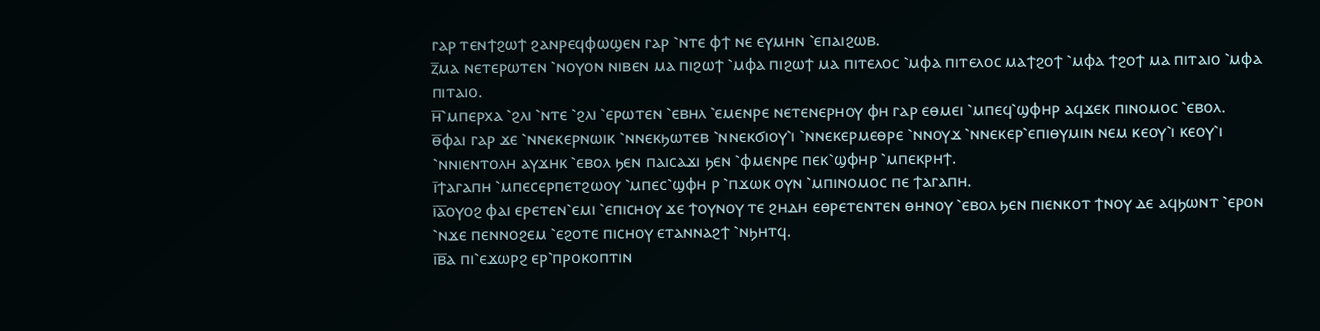ⲅⲁⲣ ⲧⲉⲛϯϩⲱϯ ϩⲁⲛⲣⲉϥⲫⲱϣⲉⲛ ⲅⲁⲣ ⳿ⲛⲧⲉ ⲫϯ ⲛⲉ ⲉⲩⲙⲏⲛ ⳿ⲉⲡⲁⲓϩⲱⲃ.
ⲍ̅ⲙⲁ ⲛⲉⲧⲉⲣⲱⲧⲉⲛ ⳿ⲛⲟⲩⲟⲛ ⲛⲓⲃⲉⲛ ⲙⲁ ⲡⲓϩⲱϯ ⳿ⲙⲫⲁ ⲡⲓϩⲱϯ ⲙⲁ ⲡⲓⲧⲉⲗⲟⲥ ⳿ⲙⲫⲁ ⲡⲓⲧⲉⲗⲟⲥ ⲙⲁϯϩⲟϯ ⳿ⲙⲫⲁ ϯϩⲟϯ ⲙⲁ ⲡⲓⲧⲁⲓⲟ ⳿ⲙⲫⲁ ⲡⲓⲧⲁⲓⲟ.
ⲏ̅⳿ⲙⲡⲉⲣⲭⲁ ⳿ϩⲗⲓ ⳿ⲛⲧⲉ ⳿ϩⲗⲓ ⳿ⲉⲣⲱⲧⲉⲛ ⳿ⲉⲃⲏⲗ ⳿ⲉⲙⲉⲛⲣⲉ ⲛⲉⲧⲉⲛⲉⲣⲏⲟⲩ ⲫⲏ ⲅⲁⲣ ⲉⲑⲙⲉⲓ ⳿ⲙⲡⲉϥ⳿ϣⲫⲏⲣ ⲁϥϫⲉⲕ ⲡⲓⲛⲟⲙⲟⲥ ⳿ⲉⲃⲟⲗ.
ⲑ̅ⲫⲁⲓ ⲅⲁⲣ ϫⲉ ⳿ⲛⲛⲉⲕⲉⲣⲛⲱⲓⲕ ⳿ⲛⲛⲉⲕϧⲱⲧⲉⲃ ⳿ⲛⲛⲉⲕϭⲓⲟⲩ⳿ⲓ ⳿ⲛⲛⲉⲕⲉⲣⲙⲉⲑⲣⲉ ⳿ⲛⲛⲟⲩϫ ⳿ⲛⲛⲉⲕⲉⲣ⳿ⲉⲡⲓⲑⲩⲙⲓⲛ ⲛⲉⲙ ⲕⲉⲟⲩ⳿ⲓ ⲕⲉⲟⲩ⳿ⲓ ⳿ⲛⲛⲓⲉⲛⲧⲟⲗⲏ ⲁⲩϫⲏⲕ ⳿ⲉⲃⲟⲗ ϧⲉⲛ ⲡⲁⲓⲥⲁϫⲓ ϧⲉⲛ ⳿ⲫⲙⲉⲛⲣⲉ ⲡⲉⲕ⳿ϣⲫⲏⲣ ⳿ⲙⲡⲉⲕⲣⲏϯ.
ⲓ̅ϯⲁⲅⲁⲡⲏ ⳿ⲙⲡⲉⲥⲉⲣⲡⲉⲧϩⲱⲟⲩ ⳿ⲙⲡⲉⲥ⳿ϣⲫⲏ ⲣ ⳿ⲡϫⲱⲕ ⲟⲩⲛ ⳿ⲙⲡⲓⲛⲟⲙⲟⲥ ⲡⲉ ϯⲁⲅⲁⲡⲏ.
ⲓ̅ⲁ̅ⲟⲩⲟϩ ⲫⲁⲓ ⲉⲣⲉⲧⲉⲛ⳿ⲉⲙⲓ ⳿ⲉⲡⲓⲥⲏⲟⲩ ϫⲉ ϯⲟⲩⲛⲟⲩ ⲧⲉ ϩⲏⲇⲏ ⲉⲑⲣⲉⲧⲉⲛⲧⲉⲛ ⲑⲏⲛⲟⲩ ⳿ⲉⲃⲟⲗ ϧⲉⲛ ⲡⲓⲉⲛⲕⲟⲧ ϯⲛⲟⲩ ⲇⲉ ⲁϥϧⲱⲛⲧ ⳿ⲉⲣⲟⲛ ⳿ⲛϫⲉ ⲡⲉⲛⲛⲟϩⲉⲙ ⳿ⲉϩⲟⲧⲉ ⲡⲓⲥⲏⲟⲩ ⲉⲧⲁⲛⲛⲁϩϯ ⳿ⲛϧⲏⲧϥ.
ⲓ̅ⲃ̅ⲁ ⲡⲓ⳿ⲉϫⲱⲣϩ ⲉⲣ⳿ⲡⲣⲟⲕⲟⲡⲧⲓⲛ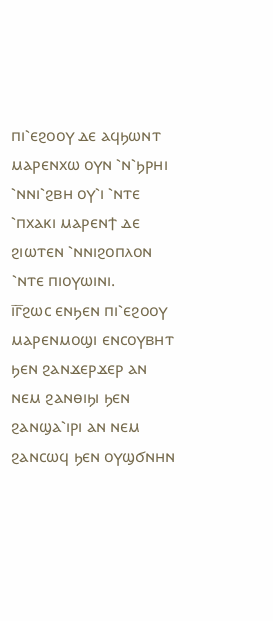ⲡⲓ⳿ⲉϩⲟⲟⲩ ⲇⲉ ⲁϥϧⲱⲛⲧ ⲙⲁⲣⲉⲛⲭⲱ ⲟⲩⲛ ⳿ⲛ⳿ϧⲣⲏⲓ ⳿ⲛⲛⲓ⳿ϩⲃⲏ ⲟⲩ⳿ⲓ ⳿ⲛⲧⲉ ⳿ⲡⲭⲁⲕⲓ ⲙⲁⲣⲉⲛϯ ⲇⲉ ϩⲓⲱⲧⲉⲛ ⳿ⲛⲛⲓϩⲟⲡⲗⲟⲛ ⳿ⲛⲧⲉ ⲡⲓⲟⲩⲱⲓⲛⲓ.
ⲓ̅ⲅ̅ϩⲱⲥ ⲉⲛϧⲉⲛ ⲡⲓ⳿ⲉϩⲟⲟⲩ ⲙⲁⲣⲉⲛⲙⲟϣⲓ ⲉⲛⲥⲟⲩⲃⲏⲧ ϧⲉⲛ ϩⲁⲛϫⲉⲣϫⲉⲣ ⲁⲛ ⲛⲉⲙ ϩⲁⲛⲑⲓϧⲓ ϧⲉⲛ ϩⲁⲛϣⲁ⳿ⲓⲣⲓ ⲁⲛ ⲛⲉⲙ ϩⲁⲛⲥⲱϥ ϧⲉⲛ ⲟⲩϣϭⲛⲏⲛ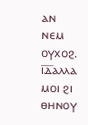ⲁⲛ ⲛⲉⲙ ⲟⲩⲭⲟϩ.
ⲓ̅ⲇ̅ⲁⲗⲗⲁ ⲙⲟⲓ ϩⲓ ⲑⲏⲛⲟⲩ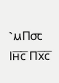⳿ⲙⲠ⳪ Ⲓⲏ̅ⲥ̅ Ⲡⲭ̅ⲥ̅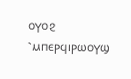ⲟⲩⲟϩ ⳿ⲙⲡⲉⲣϥⲓⲣⲱⲟⲩϣ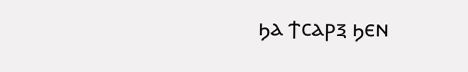ϧⲁ ϯⲥⲁⲣⲝ ϧⲉⲛ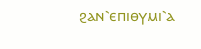ϩⲁⲛ⳿ⲉⲡⲓⲑⲩⲙⲓ⳿ⲁ